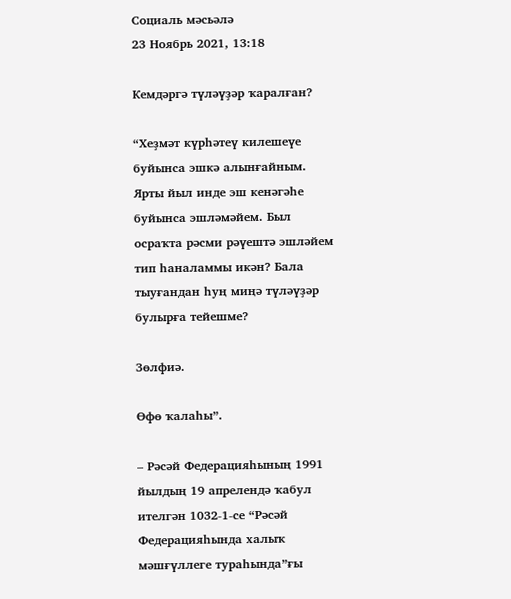Социаль мәсьәлә
23 Ноябрь 2021, 13:18

Кемдәргә түләүҙәр ҡаралған?

“Хеҙмәт күрһәтеү килешеүе буйынса эшкә алынғайным. Ярты йыл инде эш кенәгәһе буйынса эшләмәйем. Был осраҡта рәсми рәүештә эшләйем тип һаналаммы икән? Бала тыуғандан һуң миңә түләүҙәр булырға тейешме?

Зөлфиә.

Өфө ҡалаһы”.

– Рәсәй Федерацияһының 1991 йылдың 19 апрелендә ҡабул ителгән 1032-1-се “Рәсәй Федерацияһында халыҡ мәшғүллеге тураһында”ғы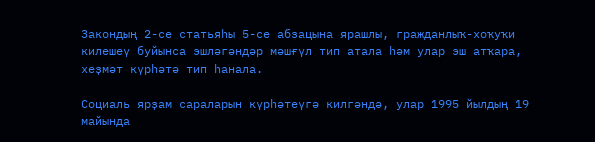Закондың 2-се статьяһы 5-се абзацына ярашлы, гражданлыҡ-хоҡуҡи килешеү буйынса эшләгәндәр мәшғүл тип атала һәм улар эш атҡара, хеҙмәт күрһәтә тип һанала.

Социаль ярҙам сараларын күрһәтеүгә килгәндә, улар 1995 йылдың 19 майында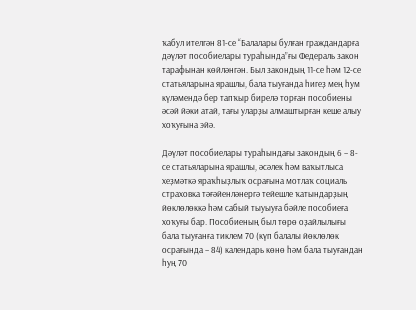ҡабул ителгән 81-се “Балалары булған граждандарға дәүләт пособиелары тураһында”ғы Федераль закон тарафынан көйләнгән. Был закондың 11-се һәм 12-се статьяларына ярашлы, бала тыуғанда һигеҙ мең һум күләмендә бер тапҡыр бирелә торған пособиены әсәй йәки атай, тағы уларҙы алмаштырған кеше алыу хоҡуғына эйә.

Дәүләт пособиелары тураһындағы закондың 6 – 8-се статьяларына ярашлы, әсәлек һәм ваҡытлыса хеҙмәткә яраҡһыҙлыҡ осрағына мотлаҡ социаль страховка тәғәйенләнергә тейешле ҡатындарҙың йөклөлөккә һәм сабый тыуыуға бәйле пособиеға хоҡуғы бар. Пособиеның был төрө оҙайлылығы бала тыуғанға тиклем 70 (күп балалы йөклөлөк осрағында – 84) календарь көнө һәм бала тыуғандан һуң 70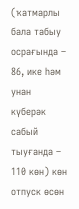(ҡатмарлы бала табыу осрағында – 86, ике һәм унан күберәк сабый тыуғанда – 110 көн) көн отпуск өсөн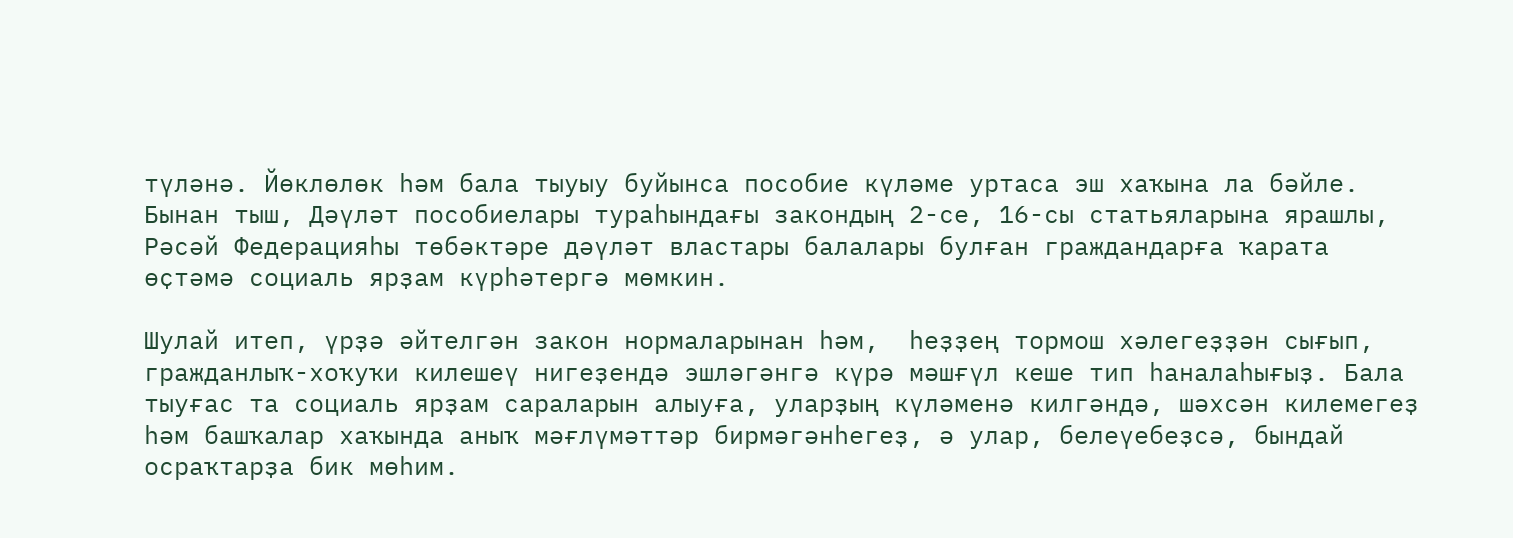түләнә. Йөклөлөк һәм бала тыуыу буйынса пособие күләме уртаса эш хаҡына ла бәйле. Бынан тыш, Дәүләт пособиелары тураһындағы закондың 2-се, 16-сы статьяларына ярашлы, Рәсәй Федерацияһы төбәктәре дәүләт властары балалары булған граждандарға ҡарата өҫтәмә социаль ярҙам күрһәтергә мөмкин.

Шулай итеп, үрҙә әйтелгән закон нормаларынан һәм,  һеҙҙең тормош хәлегеҙҙән сығып, гражданлыҡ-хоҡуҡи килешеү нигеҙендә эшләгәнгә күрә мәшғүл кеше тип һаналаһығыҙ. Бала тыуғас та социаль ярҙам сараларын алыуға, уларҙың күләменә килгәндә, шәхсән килемегеҙ һәм башҡалар хаҡында аныҡ мәғлүмәттәр бирмәгәнһегеҙ, ә улар, белеүебеҙсә, бындай осраҡтарҙа бик мөһим.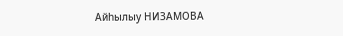Айһылыу НИЗАМОВА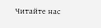Читайте нас